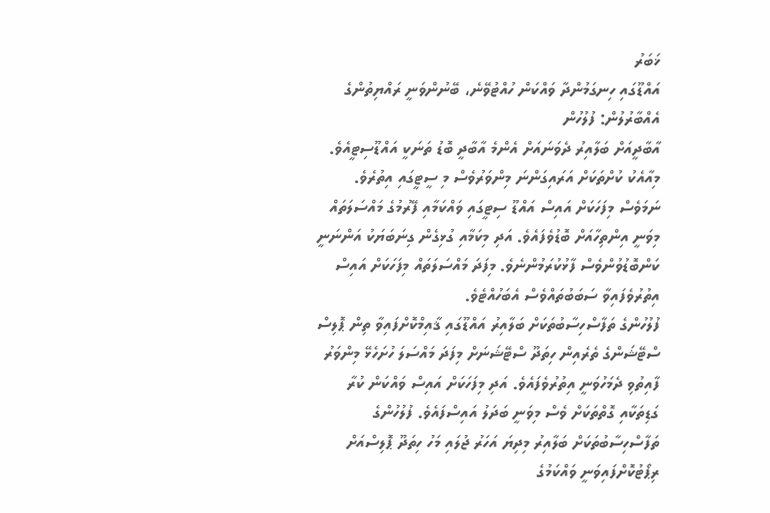ޚަބަރު
އައްޑޫގައި ހިނގަމުންދާ ވައްކަން ހުއްޓުވޭނެ، ބޭނުންވަނީ ރައްޔިތުންގެ އެއްބާރުލުން: ފުލުހުން
އާބާދީއަށް ބަލާއިރު ދެވަނައަށް އެންމެ އާބާދީ ބޮޑު ތަނަކީ އައްޑޫސިޓީއެވެ. މިއާއެކު ކުށްތަކަށް އަރައިގަންނަ މިންވަރުވެސް މި ސީޓީގައި އިތުރެވެ. ނަމަވެސް މިފަހަކަށް އައިސް އައްޑޫ ސިޓީގައި ވައްކަމާއި ފޭރުމުގެ މައްސަލަތައް މިވަނީ އިންތިހާއަށް ބޮޑުވެފައެވެ. އަދި މިކަމާއި ގުޅިގެން ގިނަބަޔަކު އަންނަނީ ކަންބޮޑުވުންވެސް ފާޅުކުރަމުންނެވެ. މިފަދަ މައްސަލަތައް މިފަހަކަށް އައިސް އިތުރުވެފައިވާ ސަބަބުތައްވެސް އެބަހުއްޓެވެ.
ފުލުހުންގެ ތަފާސްހިސާބުތަކަށް ބަލާއިރު އައްޑޫގައި ޤާއިމްކޮށްފައިވާ ތިން ޕޮލިސް ސްޓޭޝަންގެ ތެރެއިން ހިތަދޫ ސްޓޭޝަނަށް މިފަދަ މައްސަލަ ހުށަހެޅޭ މިންވަރު ފާއިތުވި ދެމަހުވަނީ އިތުރުވެފައެވެ. އަދި މިފަހަކަށް އައިސް ވައްކަން ކުރާ ގަޑިތަކާއި ގޮތްތަކަށް ވެސް މިވަނީ ބަދަލު އައިސްފައެވެ. ފުލުހުންގެ ތަފާސްހިސާބުތަކަށް ބަލާއިރު މިދިޔަ އަހަރު ޖުލައި މަހު ހިތަދޫ ޕޮލިސްއަށް ރިޕޯޓުކޮށްފައިވަނީ ވައްކަމުގެ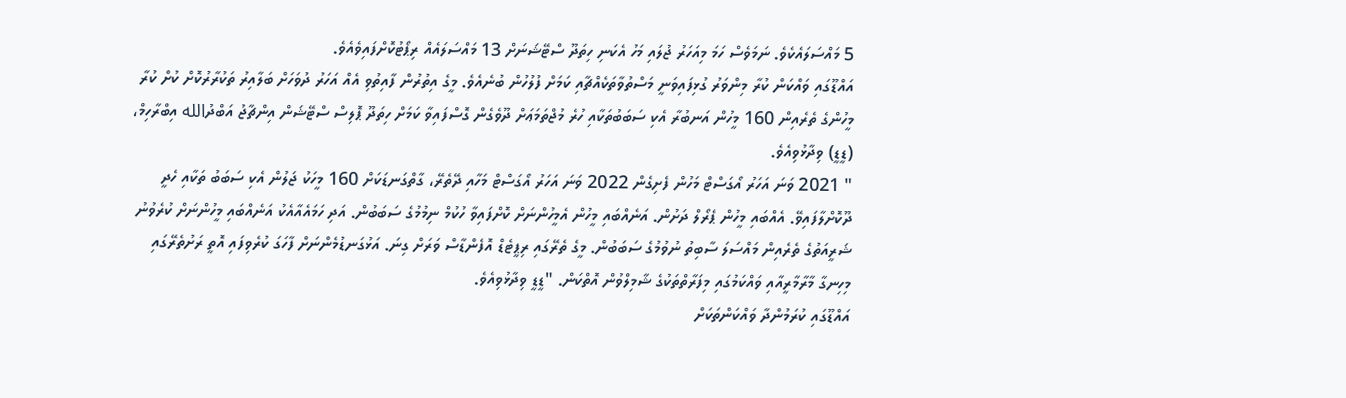5 މައްސަލައެކެވެ. ނަމަވެސް ހަމަ މިއަހަރު ޖުލައި މަހު އެކަނި ހިތަދޫ ސްޓޭޝަނަށް 13 މައްސަލައެއް ރިޕޯޓުކޮށްފައިވެއެވެ.
އައްޑޫގައި ވައްކަން ކުރާ މިންވަރު ގުޅިފައިވަނީ މަސްތުވާތަކެއްޗާއި ކަމަށް ފުލުހުން ބުނެއެވެ. މީގެ އިތުރުން ފާއިތުވި އެއް އަހަރު ދުވަހަށް ބަލާއިރު ތަކުރާރުކޮށް ކުށް ކުރާ މީހުންގެ ތެރެއިން 160 މީހުން އަނބުރާ އެކި ސަބަބުތަކާއި ހުރެ މުޖްތަމަޢަށް ދޫވެގެން ގޮސްފައިވާ ކަމަށް ހިތަދޫ ޕޮލިސް ސްޓޭޝަން އިންޗާޖު އަބްދުالله އިބްރާހިމް، (ޑީޑީ) ވިދާޅުވިއެވެ.
" 2021 ވަނަ އަހަރު އޯގަސްޓް މަހުން ފެށިގެން 2022 ވަނަ އަހަރު އޯގަސްޓް މަހާއި ދޭތެރޭ، ގާތްގަނޑަކަށް 160 މީހަކު ޖަލުން އެކި ސަބަބު ތަކާއި ހެދީ ދޫކޮށްލާފައިވޭ. އެއްބައި މީހުން ޕެރޯލް ދަށުން. އަނެއްބައި މީހުން އެމީހުންނަށް ކޮށްފައިވާ ހުކުމް ނިމުމުގެ ސަބަބުން. އަދި ހަމައެއާއެކު އަނެއްބައި މީހުންނަށް ކުރެވުނު ޝަރީއަތުގެ ތެރެއިން މައްސަލަ ސާބިތު ނުވުމުގެ ސަބަބުން. މީގެ ތެރޭގައި ރިޕީޓެޑް އޮފެންޑާސް ވަރަށް ގިނަ. އަޅުގަނޑުމެންނަށް ފާހަގަ ކުރެވިފައި އޮތީ ރަށުތެރޭގައި މިހިނގާ މާރާމާރީއާއި ވައްކަމުގައި މިފަރާތްތަކުގެ ޝާމިލްވުން އޮތްކަން. "ޑީޑީ ވިދާޅުވިއެވެ.
އައްޑޫގައި ކުރަމުންދާ ވައްކަންތަކަށް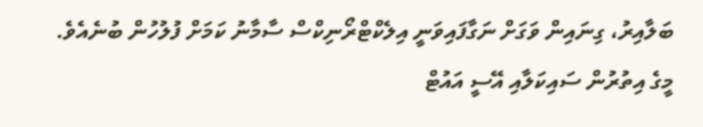ބަލާއިރު، ގިނައިން ވަގަށް ނަގާފައިވަނީ އިލެކްޓްރޯނިކްސް ސާމާނު ކަމަށް ފުލުހުން ބުނެއެވެ. މީގެ އިތުރުން ސައިކަލާއި އޭސީ އައުޓް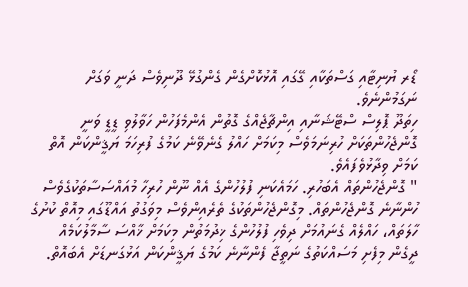ޑޯރ ޔުނިޓާއި ގަސްތަކާއި ގޭގައި އޮޅުކޮށްގެން ގެންގުޅޭ ދޫނިވެސް ދަނީ ވަގަށް ނަގަމުންނެވެ.
ހިތަދޫ ޕޮލިސް ސްޓޭޝަނާއި އިންޗާޖެއްގެ ގޮތުން އެންމެފަހުން ހަވާލުވި ޑީޑީ ވަނީ ގޮންޖެހުންތަކަށް ހުރިނަމަވެސް މިކަމަށް ހައްލު ގެނެވޭނެ ކަމުގެ ފުރިހަމަ ޔަޤީންކަން އޮތް ކަމަށް ވިދާޅުވެފައެވެ.
" ގޮންޖެހުންތައް އެބަހުރި. ހަމައެކަނި ފުލުހުންގެ އެއް ނޫން ހުރިހާ މުއައްސަސާތަކުގެވެސް ހުންނާނެ ގޮންޖެހުންތައް. މިގޮންޖެހުންތަކުގެ ތެރެއިންވެސް މިވަގުތު އައްޑޫގައި މިއޮތް ކުށުގެ ހާލަތައް، ހައްލެއް ގެނައުމަށް ދިވެހި ފުލުހުންގެ ޚިދުމަތުން މިކަމަށް ޚާއްސަ ސާމާލުކަމެއް ދީގެން މިފެށި މަސައްކަތުގެ ނަތީޖާ ފެންނާނެ ކަމުގެ ޔަޤީންކަން އަޅުގަނޑަށް އެބައޮތް.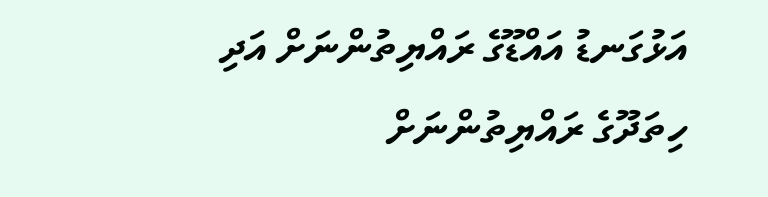އަޅުގަނޑު އައްޑޫގެ ރައްޔިތުންނަށް އަދި ހިތަދޫގެ ރައްޔިތުންނަށް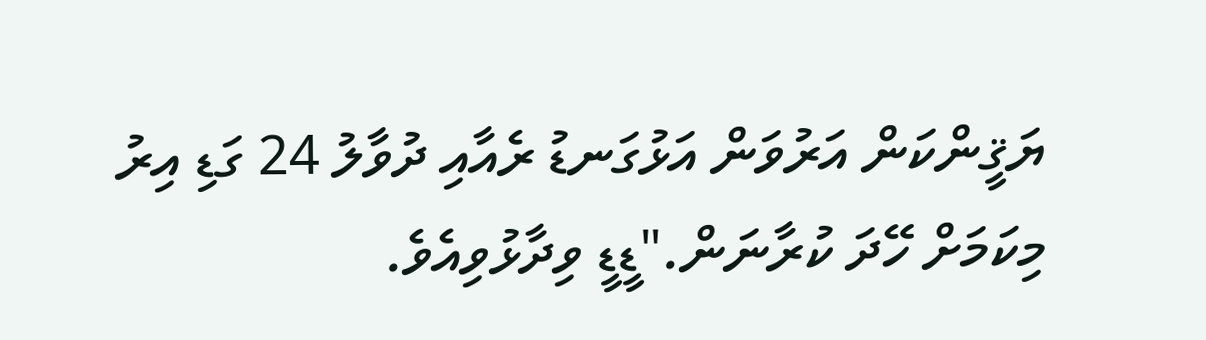ޔަޤީންކަން އަރުވަން އަޅުގަނޑު ރެއާއި ދުވާލު 24 ގަޑި އިރު މިކަމަށް ހޭދަ ކުރާނަން."ޑީޑީ ވިދާޅުވިއެވެ.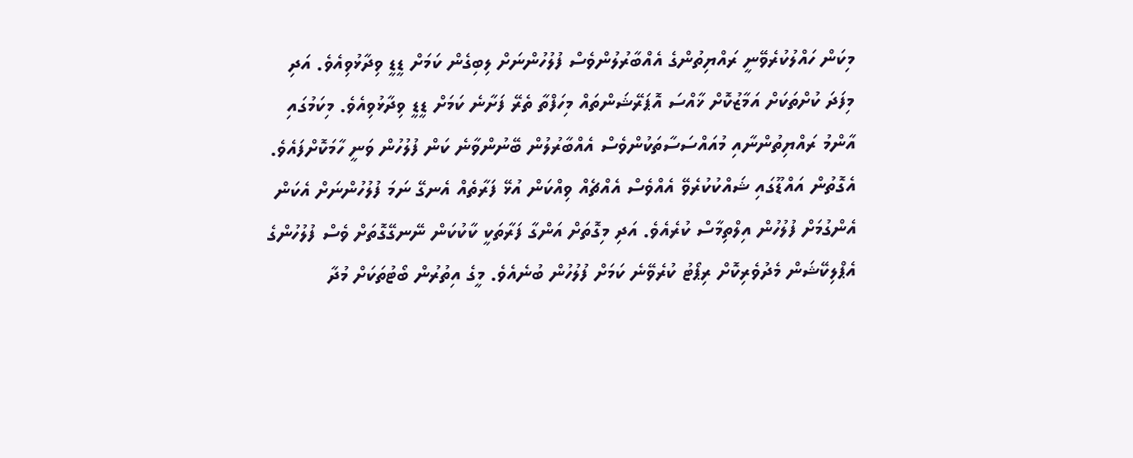މިކަން ހައްލުކުރެވޭނީ ރައްޔިތުންގެ އެއްބާރުލުންވެސް ފުލުހުންނަށް ލިބިގެން ކަމަށް ޑީޑީ ވިދާޅުވިއެވެ. އަދި މިފަދަ ކުށްތަކަށް އަމާޒުކޮށް ޚާއްސަ އޮޕަރޭޝަންތައް މިހަފްތާ ތެރޭ ފަށާނެ ކަމަށް ޑީޑީ ވިދާޅުވިއެވެ. މިކަމުގައި އާންމު ރައްޔިތުންނާއި މުއައްސަސާތަކުންވެސް އެއްބާރުލުން ބޭނުންވާނެ ކަން ފުލުހުން ވަނީ ހާމަކޮށްފައެވެ. އެގޮތުން އައްޑޫގައި ޝައްކުކުރެވޭ އެއްވެސް އެއްޗެއް ވިއްކަން އުޅޭ ފަރާތެއް އެނގޭ ނަމަ ފުލުހުންނަށް އެކަން އެންގުމަށް ފުލުހުން އިލްތިމާސް ކުރެއެވެ. އަދި މިގޮތަށް އަންގާ ފަރާތަކީ ކާކުކަން ނޭނގޭގޮތަށް ވެސް ފުލުހުންގެ އެޕްލިކޭޝަން މެދުވެރިކޮށް ރިޕޯޓު ކުރެވޭނެ ކަމަށް ފުލުހުން ބުނެއެވެ. މީގެ އިތުރުން ބޯޓުތަކަށް މުދާ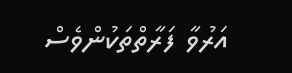އަރުވާ ފަރާތްތަކުންވެސް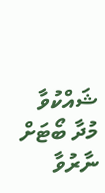ޝައްކުވާ މުދާ ބޯޓަށް ނާރުވާ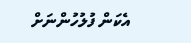އެކަން ފުލުހުންނަށް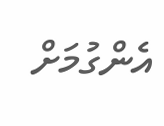އެންގުމަށް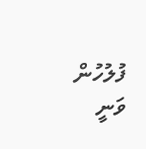ފުލުހުން ވަނީ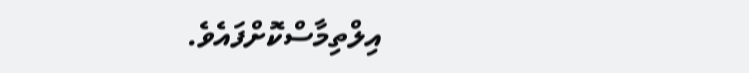އިލްތިމާސްކޮށްފައެވެ.